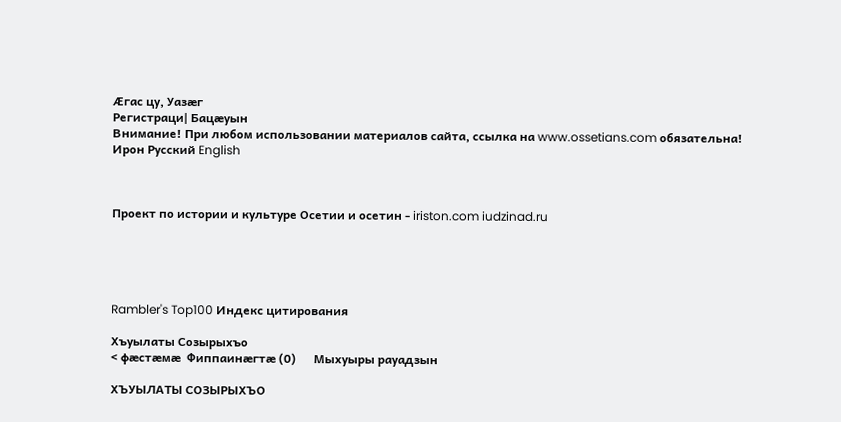Æгас цу, Уазæг
Регистраци| Бацæуын
Внимание! При любом использовании материалов сайта, ссылка на www.ossetians.com обязательна!
Ирон Русский English



Проект по истории и культуре Осетии и осетин - iriston.com iudzinad.ru





Rambler's Top100 Индекс цитирования

Хъуылаты Созырыхъо
< фæстæмæ  Фиппаинæгтæ (0)      Мыхуыры рауадзын

ХЪУЫЛАТЫ СОЗЫРЫХЪО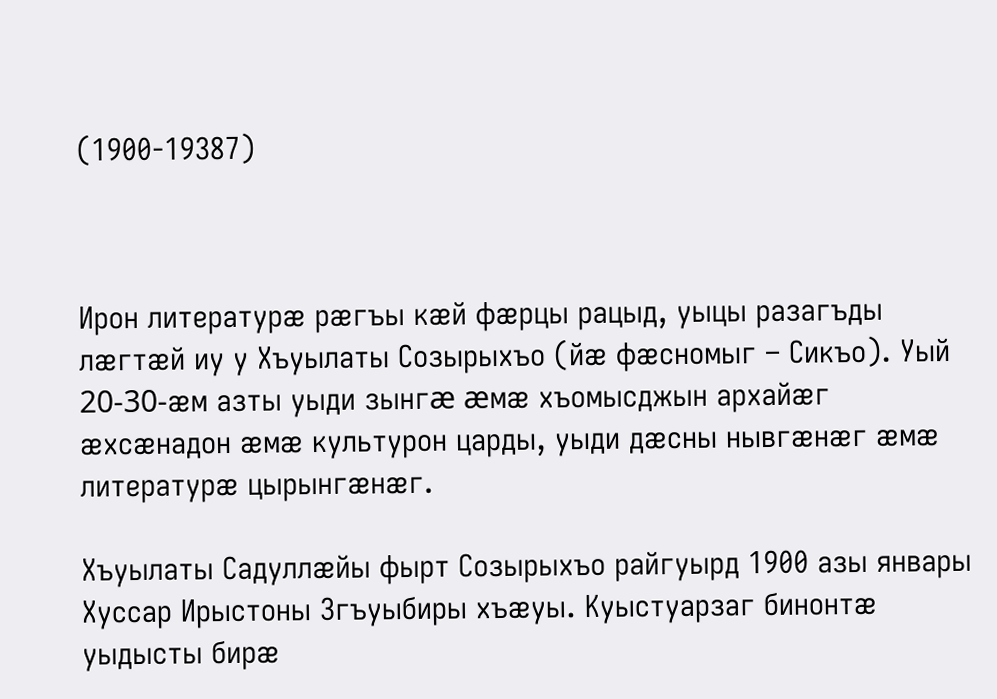(1900-19387)



Ирон литературæ рæгъы кæй фæрцы рацыд, уыцы разагъды лæгтæй иу у Хъуылаты Созырыхъо (йæ фæсномыг – Сикъо). Уый 20-30-æм азты уыди зынгæ æмæ хъомысджын архайæг æхсæнадон æмæ культурон царды, уыди дæсны нывгæнæг æмæ литературæ цырынгæнæг.

Хъуылаты Садуллæйы фырт Созырыхъо райгуырд 1900 азы январы Хуссар Ирыстоны Згъуыбиры хъæуы. Куыстуарзаг бинонтæ уыдысты бирæ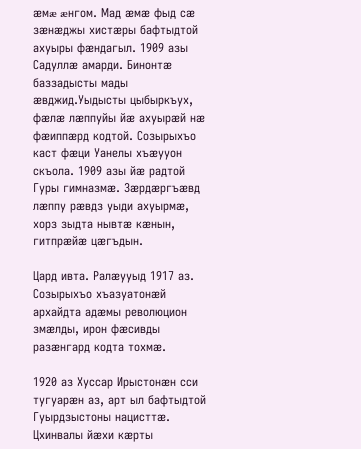æмæ æнгом. Мад æмæ фыд сæ зæнæджы хистæры бафтыдтой ахуыры фæндагыл. 1909 азы Садуллæ амарди. Бинонтæ баззадысты мады æвджид.Уыдысты цыбыркъух, фæлæ лæппуйы йæ ахуырæй нæ фæиппæрд кодтой. Созырыхъо каст фæци Уанелы хъæууон скъола. 1909 азы йæ радтой Гуры гимназмæ. Зæрдæргъæвд лæппу рæвдз уыди ахуырмæ, хорз зыдта нывтæ кæнын, гитпрæйæ цæгъдын.

Цард ивта. Ралæууыд 1917 аз. Созырыхъо хъазуатонæй архайдта адæмы революцион змæлды, ирон фæсивды разæнгард кодта тохмæ.

1920 аз Хуссар Ирыстонæн сси тугуарæн аз, арт ыл бафтыдтой Гуырдзыстоны нацисттæ. Цхинвалы йæхи кæрты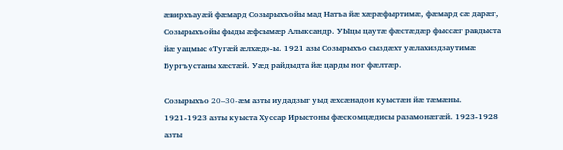æвирхъауæй фæмард Созырыхъойы мад Натъа йæ хæрæфыртимæ, фæмард сæ дарæг, Созырыхъойы фыды æфсымæр Алыксандр. УЫцы цаутæ фæстæдæр фыссæг равдыста йæ уацмыс «Тугæй æлхæд»-ы. 1921 азы Созырыхъо сыздæхт уæлахиздзаутимæ Бургъустаны хæстæй. Уæд райдыдта йæ царды ног фæлтæр.

Созырыхъо 20–30-æм азты иудадзыг уыд æхсæнадон куыстæн йæ тæмæны. 1921-1923 азты куыста Хуссар Ирыстоны фæскомцæдисы разамонæгæй. 1923-1928 азты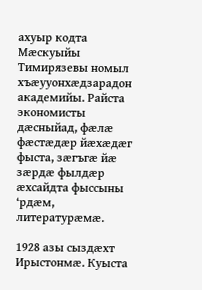ахуыр кодта Мæскуыйы Тимирязевы номыл хъæууонхæдзарадон академийы. Райста экономисты дæсныйад, фæлæ фæстæдæр йæхæдæг фыста, зæгъгæ йæ зæрдæ фылдæр æхсайдта фыссыны ‘рдæм, литературæмæ.

1928 азы сыздæхт Ирыстонмæ. Куыста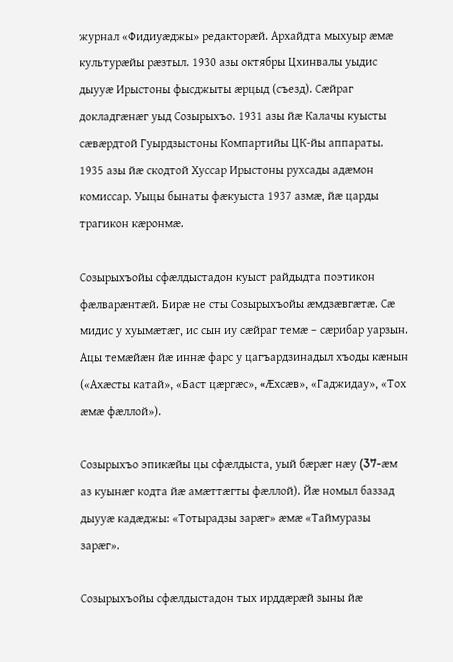журнал «Фидиуæджы» редакторæй. Архайдта мыхуыр æмæ культурæйы рæзтыл. 1930 азы октябры Цхинвалы уыдис дыууæ Ирыстоны фысджыты æрцыд (съезд). Сæйраг докладгæнæг уыд Созырыхъо. 1931 азы йæ Калачы куысты сæвæрдтой Гуырдзыстоны Компартийы ЦК-йы аппараты. 1935 азы йæ скодтой Хуссар Ирыстоны рухсады адæмон комиссар. Уыцы бынаты фæкуыста 1937 азмæ, йæ царды трагикон кæронмæ.

Созырыхъойы сфæлдыстадон куыст райдыдта поэтикон фæлварæнтæй. Бирæ не сты Созырыхъойы æмдзæвгæтæ. Сæ мидис у хуымæтæг, ис сын иу сæйраг темæ – сæрибар уарзын. Ацы темæйæн йæ иннæ фарс у цагъардзинадыл хъоды кæнын («Ахæсты катай», «Баст цæргæс», «Æхсæв», «Гаджидау», «Тох æмæ фæллой»).

Созырыхъо эпикæйы цы сфæлдыста, уый бæрæг нæу (37-æм аз куынæг кодта йæ амæттæгты фæллой). Йæ номыл баззад дыууæ кадæджы: «Тотырадзы зарæг» æмæ «Таймуразы зарæг».

Созырыхъойы сфæлдыстадон тых ирддæрæй зыны йæ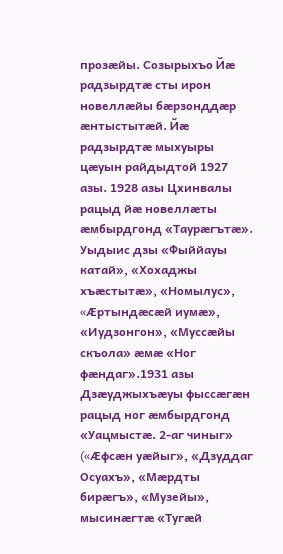прозæйы. Созырыхъо Йæ радзырдтæ сты ирон новеллæйы бæрзонддæр æнтыстытæй. Йæ радзырдтæ мыхуыры цæуын райдыдтой 1927 азы. 1928 азы Цхинвалы рацыд йæ новеллæты æмбырдгонд «Таурæгътæ». Уыдыис дзы «Фыййауы катай», «Хохаджы хъæстытæ», «Номылус», «Æртындæсæй иумæ», «Иудзонгон», «Муссæйы скъола» æмæ «Ног фæндаг».1931 азы Дзæуджыхъæуы фыссæгæн рацыд ног æмбырдгонд «Уацмыстæ. 2-аг чиныг» («Æфсæн уæйыг», «Дзуддаг Осуахъ», «Мæрдты бирæгъ», «Музейы», мысинæгтæ «Тугæй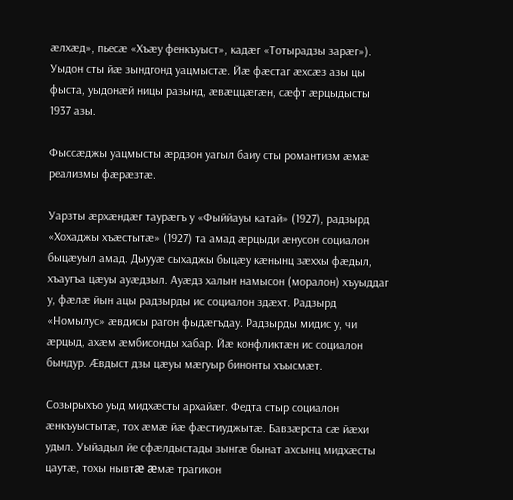æлхæд», пьесæ «Хъæу фенкъуыст», кадæг «Тотырадзы зарæг»). Уыдон сты йæ зындгонд уацмыстæ. Йæ фæстаг æхсæз азы цы фыста, уыдонæй ницы разынд, æвæццæгæн, сæфт æрцыдысты 1937 азы.

Фыссæджы уацмысты æрдзон уагыл баиу сты романтизм æмæ реализмы фæрæзтæ.

Уарзты æрхæндæг таурæгъ у «Фыййауы катай» (1927), радзырд «Хохаджы хъæстытæ» (1927) та амад æрцыди æнусон социалон быцæуыл амад. Дыууæ сыхаджы быцæу кæнынц зæххы фæдыл, хъаугъа цæуы ауæдзыл. Ауæдз халын намысон (моралон) хъуыддаг у, фæлæ йын ацы радзырды ис социалон здæхт. Радзырд «Номылус» æвдисы рагон фыдæгъдау. Радзырды мидис у, чи æрцыд, ахæм æмбисонды хабар. Йæ конфликтæн ис социалон бындур. Æвдыст дзы цæуы мæгуыр бинонты хъысмæт.

Созырыхъо уыд мидхæсты архайæг. Федта стыр социалон æнкъуыстытæ, тох æмæ йæ фæстиуджытæ. Бавзæрста сæ йæхи удыл. Уыйадыл йе сфæлдыстады зынгæ бынат ахсынц мидхæсты цаутæ, тохы нывтæ æмæ трагикон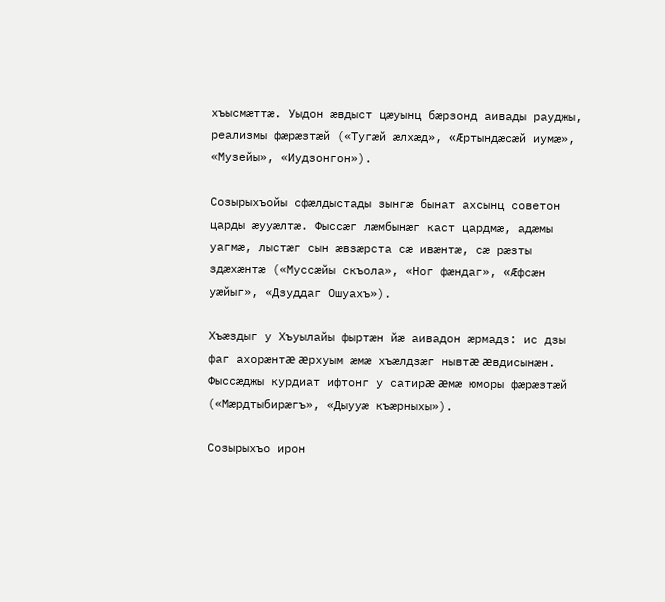хъысмæттæ. Уыдон æвдыст цæуынц бæрзонд аивады рауджы, реализмы фæрæзтæй («Тугæй æлхæд», «Æртындæсæй иумæ», «Музейы», «Иудзонгон»).

Созырыхъойы сфæлдыстады зынгæ бынат ахсынц советон царды æууæлтæ. Фыссæг лæмбынæг каст цардмæ, адæмы уагмæ, лыстæг сын æвзæрста сæ ивæнтæ, сæ рæзты здæхæнтæ («Муссæйы скъола», «Ног фæндаг», «Æфсæн уæйыг», «Дзуддаг Ошуахъ»).

Хъæздыг у Хъуылайы фыртæн йæ аивадон æрмадз: ис дзы фаг ахорæнтæ æрхуым æмæ хъæлдзæг нывтæ æвдисынæн. Фыссæджы курдиат ифтонг у сатирæ æмæ юморы фæрæзтæй («Мæрдтыбирæгъ», «Дыууæ къæрныхы»).

Созырыхъо ирон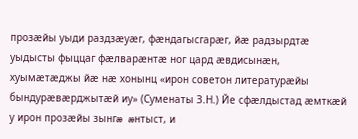прозæйы уыди раздзæуæг, фæндагысгарæг, йæ радзырдтæ уыдысты фыццаг фæлварæнтæ ног цард æвдисынæн, хуымæтæджы йæ нæ хонынц «ирон советон литературæйы бындурæвæрджытæй иу» (Суменаты З.Н.) Йе сфæлдыстад æмткæй у ирон прозæйы зынгæ æнтыст, и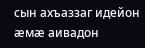сын ахъаззаг идейон æмæ аивадон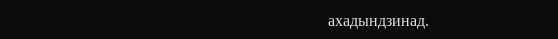ахадындзинад.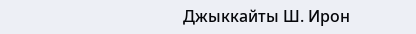Джыккайты Ш. Ирон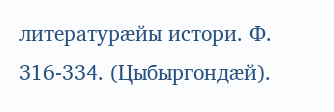литературæйы истори. Ф. 316-334. (Цыбыргондæй).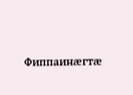Фиппаинæгтæ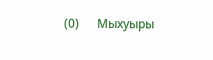(0)      Мыхуыры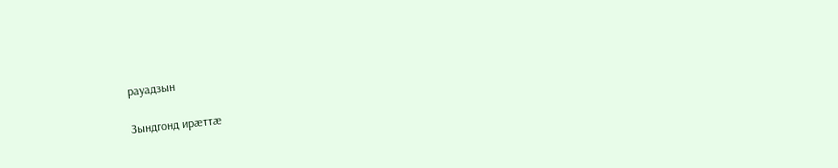рауадзын

Зындгонд ирæттæ